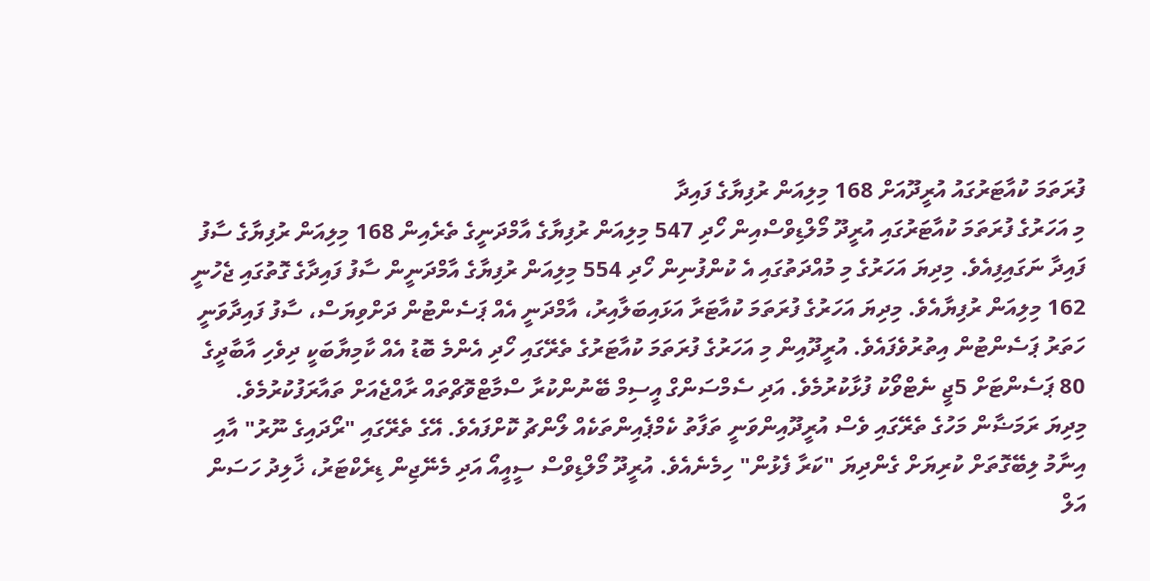ފުރަތަމަ ކުއާޓަރުގައު އުރީދޫއަށް 168 މިލިއަން ރުފިޔާގެ ފައިދާ
މި އަހަރުގެ ފުރަތަމަ ކުއާޓަރުގައި އުރީދޫ މޯލްޑިވްސްއިން ހޯދި 547 މިލިއަން ރުފިޔާގެ އާމްދަނީގެ ތެރެއިން 168 މިލިއަން ރުފިޔާގެ ސާފު ފައިދާ ނަގައިފިއެވެ. މިދިޔަ އަހަރުގެ މި މުއްދަތުގައި އެ ކުންފުނިން ހޯދި 554 މިލިއަން ރުފިޔާގެ އާމްދަނީން ސާފު ފައިދާގެ ގޮތުގައި ޖެހުނީ 162 މިލިއަން ރުފިޔާއެވެ. މިދިޔަ އަހަރުގެ ފުރަތަމަ ކުއާޓަރާ އަޅައިބަލާއިރު، އާމްދަނީ އެއް ޕަސެންޓުން ދަށްވިޔަސް، ސާފު ފައިދާވަނީ ހަތަރު ޕަސެންޓުން އިތުރުވެފައެވެ. އުރީދޫއިން މި އަހަރުގެ ފުރަތަމަ ކުއާޓަރުގެ ތެރޭގައި ހޯދި އެންމެ ބޮޑު އެއް ކާމިޔާބަކީ ދިވެހި އާބާދީގެ 80 ޕަސެންޓަށް 5ޖީ ނެޓްވޯކު ފުޅާކުރުމެވެ. އަދި ސެމްސަންގް އީސިމް ބޭނުންކުރާ ސްމާޓްވޮޗްތައް ރާއްޖެއަށް ތައާރަފުކުރުމެވެ. މިދިޔަ ރަމަޟާން މަހުގެ ތެރޭގައި ވެސް އުރީދޫއިންވަނީ ތަފާތު ކެމްޕެއިންތަކެއް ލޯންޗު ކޮށްފައެވެ. އޭގެ ތެރޭގައި "ރޯދައިގެ ނޫރު" އާއި އިނާމު ލިބޭގޮތަށް ކުރިޔަށް ގެންދިޔަ "ކަރާ ފެޅުން" ހިމެނެއެވެ. އުރީދޫ މޯލްޑިވްސް ސީއީއޯ އަދި މެނޭޖިން ޑިރެކްޓަރު، ޚާލިދު ހަސަން އަލް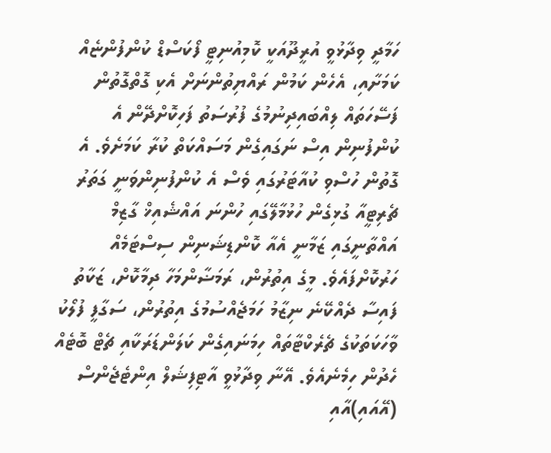ހަމާދީ ވިދާޅުވީ އުރީދޫއަކީ ކޮމިއުނިޓީ ފޯކަސްޑް ކުންފުންޏެއް ކަމަށާއި، އެހެން ކަމުން ރައްޔިތުންނަށް އެކި ގޮތްގޮތުން ފަސޭހަތައް ލިއްބައިދިނުމުގެ ފުރުސަތު ފަހިކޮށްދޭން އެ ކުންފުނިން އިސް ނަގައިގެން މަސައްކަތް ކުރާ ކަމަށެވެ. އެ ގޮތުން ހުސްވި ކުއާޓަރުގައި ވެސް އެ ކުންފުނިންވަނީ ގަތަރު ޗެރިޓީއާ ގުޅިގެން ހުޅުމާލޭގައި ހުންނަ އައްޝެއިޚް ގާޒިމް އައްތާނީގައި ޒަމާނީ އެއާ ކޮންޑިޝަނިން ސިސްޓަމެއް ހަރުކޮށްފައެވެ. މީގެ އިތުރުން، ރަމަޟާންމަހާ ދިމާކޮށް، ޒަކާތު ފައިސާ ދެއްކޭނެ ނިޒާމު ހަމަޖެއްސުމުގެ އިތުރުން، ސަގާފީ ފުލޯކު ވާހަކަތަކުގެ ޗެރެކްޓާތައް ހިމަނައިގެން ކަލަންޑަރަކާއި ޗެޓް ބޮޓެއް ހެދުން ހިމެނެއެވެ. އޭނާ ވިދާޅުވީ އާޓިފިޝަލް އިންޓެޖެންސް (އޭއައި)އާއި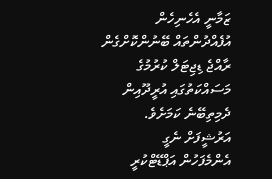ޒަމާނީ އެހެނިހެން އުފެއްދުންތައް ބޭނުންކޮށްގެން ރާއްޖެ ޑިޖިޓަލް ކުރުމުގެ މަސައްކަތުގައި އުރީދޫއިން ދެމިތިބޭނެ ކަމަށެވެ.
އަރުޝީފަށް ނެގީ
އެންމެފަހުން އަޕްޑޭޓްކުރީ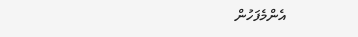އެންމެފަހުން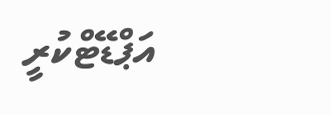އަޕްޑޭޓްކުރީ